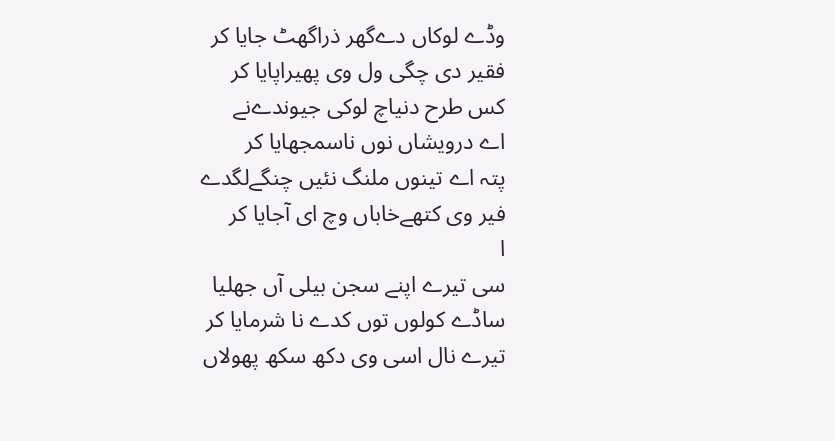وڈے لوکاں دےگھر ذراگھٹ جایا کر
فقیر دی چگی ول وی پھیراپایا کر
کس طرح دنیاچ لوکی جیوندےنے
اے درویشاں نوں ناسمجھایا کر
پتہ اے تینوں ملنگ نئیں چنگےلگدے
فیر وی کتھےخاباں وچ ای آجایا کر
ا
سی تیرے اپنے سجن بیلی آں جھلیا
ساڈے کولوں توں کدے نا شرمایا کر
تیرے نال اسی وی دکھ سکھ پھولاں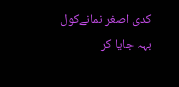کدی اصغر نمانےکول بہہ جایا کر